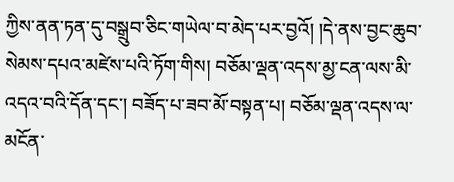ཀྱིས་ནན་ཏན་དུ་བསྒྲུབ་ཅིང་གཡེལ་བ་མེད་པར་བྱའོ། །དེ་ནས་བྱང་ཆུབ་སེམས་དཔའ་མཛེས་པའི་ཏོག་གིས། བཅོམ་ལྡན་འདས་མྱ་ངན་ལས་མི་འདའ་བའི་དོན་དང་། བཟོད་པ་ཟབ་མོ་བསྟན་པ། བཅོམ་ལྡན་འདས་ལ་མངོན་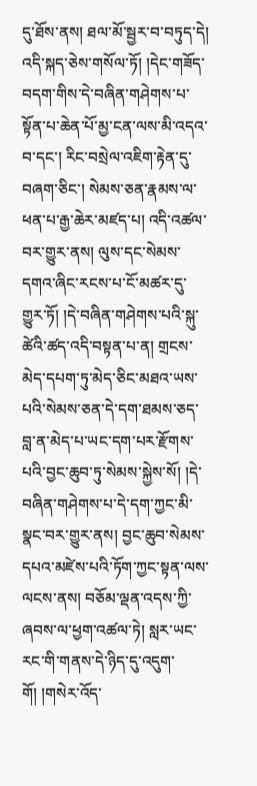དུ་ཐོས་ནས། ཐལ་མོ་སྦྱར་བ་བཏུད་དེ། འདི་སྐད་ཅེས་གསོལ་ཏོ། །དེང་གཟོད་བདག་གིས་དེ་བཞིན་གཤེགས་པ་སྟོན་པ་ཆེན་པོ་མྱ་ངན་ལས་མི་འདའ་བ་དང་། རིང་བསྲེལ་འཇིག་རྟེན་དུ་བཞག་ཅིང་། སེམས་ཅན་རྣམས་ལ་ཕན་པ་རྒྱ་ཆེར་མཛད་པ། འདི་འཚལ་བར་གྱུར་ནས། ལུས་དང་སེམས་དགའ་ཞིང་རངས་པ་ངོ་མཚར་དུ་གྱུར་ཏོ། །དེ་བཞིན་གཤེགས་པའི་སྐུ་ཚེའི་ཚད་འདི་བསྟན་པ་ན། གྲངས་མེད་དཔག་ཏུ་མེད་ཅིང་མཐའ་ཡས་པའི་སེམས་ཅན་དེ་དག་ཐམས་ཅད་བླ་ན་མེད་པ་ཡང་དག་པར་རྫོགས་པའི་བྱང་ཆུབ་ཏུ་སེམས་སྐྱེས་སོ། །དེ་བཞིན་གཤེགས་པ་དེ་དག་ཀྱང་མི་སྣང་བར་གྱུར་ནས། བྱང་ཆུབ་སེམས་དཔའ་མཛེས་པའི་ཏོག་ཀྱང་སྟན་ལས་ལངས་ནས། བཅོམ་ལྡན་འདས་ཀྱི་ཞབས་ལ་ཕྱག་འཚལ་ཏེ། སླར་ཡང་རང་གི་གནས་དེ་ཉིད་དུ་འདུག་གོ། །གསེར་འོད་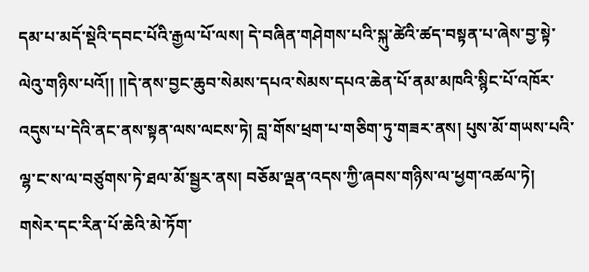དམ་པ་མདོ་སྡེའི་དབང་པོའི་རྒྱལ་པོ་ལས། དེ་བཞིན་གཤེགས་པའི་སྐུ་ཚེའི་ཚད་བསྟན་པ་ཞེས་བྱ་སྟེ་ལེའུ་གཉིས་པའོ།། །།དེ་ནས་བྱང་ཆུབ་སེམས་དཔའ་སེམས་དཔའ་ཆེན་པོ་ནམ་མཁའི་སྙིང་པོ་འཁོར་འདུས་པ་དེའི་ནང་ནས་སྟན་ལས་ལངས་ཏེ། བླ་གོས་ཕྲག་པ་གཅིག་ཏུ་གཟར་ནས། པུས་མོ་གཡས་པའི་ལྷ་ང་ས་ལ་བཙུགས་ཏེ་ཐལ་མོ་སྦྱར་ནས། བཅོམ་ལྡན་འདས་ཀྱི་ཞབས་གཉིས་ལ་ཕྱག་འཚལ་ཏེ། གསེར་དང་རིན་པོ་ཆེའི་མེ་ཏོག་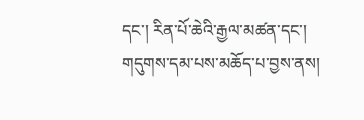དང་། རིན་པོ་ཆེའི་རྒྱལ་མཚན་དང་། གདུགས་དམ་པས་མཆོད་པ་བྱས་ནས།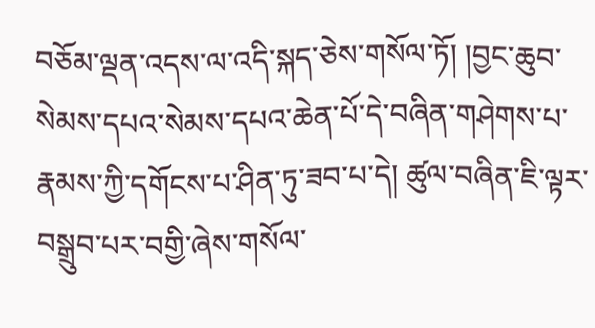བཅོམ་ལྡན་འདས་ལ་འདི་སྐད་ཅེས་གསོལ་ཏོ། །བྱང་ཆུབ་སེམས་དཔའ་སེམས་དཔའ་ཆེན་པོ་དེ་བཞིན་གཤེགས་པ་རྣམས་ཀྱི་དགོངས་པ་ཤིན་ཏུ་ཟབ་པ་དེ། ཚུལ་བཞིན་ཇི་ལྟར་བསྒྲུབ་པར་བགྱི་ཞེས་གསོལ་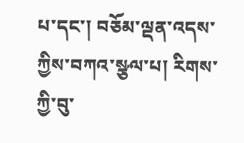པ་དང་། བཅོམ་ལྡན་འདས་ཀྱིས་བཀའ་སྩལ་པ། རིགས་ཀྱི་བུ་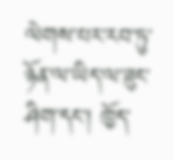ལེགས་པར་རབ་ཏུ་ཉོན་ལ་ཡིད་ལ་ཟུང་ཤིག་དང་། ཁྱོད་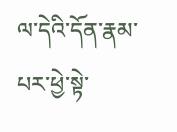ལ་དེའི་དོན་རྣམ་པར་ཕྱེ་སྟེ་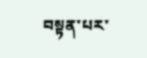བསྟན་པར་